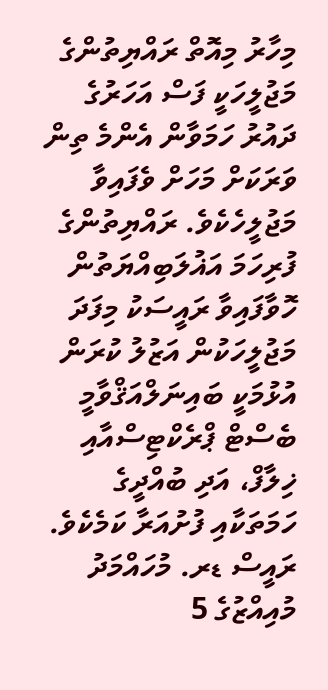މިހާރު މިއޮތް ރައްޔިތުންގެ މަޖުލީހަކީ ފަސް އަހަރުގެ ދައުރު ހަމަވާން އެންމެ ތިން ވަރަކަށް މަހަށް ވެފައިވާ މަޖުލީހެކެވެ. ރައްޔިތުންގެ ފުރިހަމަ އަޣުލަބިއްޔަތުން ހޮވާފައިވާ ރައީސަކު މިފަދަ މަޖުލީހަކުން އަޒުލު ކުރަން އުޅުމަކީ ބައިނަލްއަޤްވާމީ ބެސްޓް ޕްރެކްޓިސްއާއި ޚިލާފް، އަދި ބުއްދީގެ ހަމަތަކާއި ފުށުއަރާ ކަމެކެވެ. ރައީސް ޑރ. މުހައްމަދު މުއިއްޒުގެ 5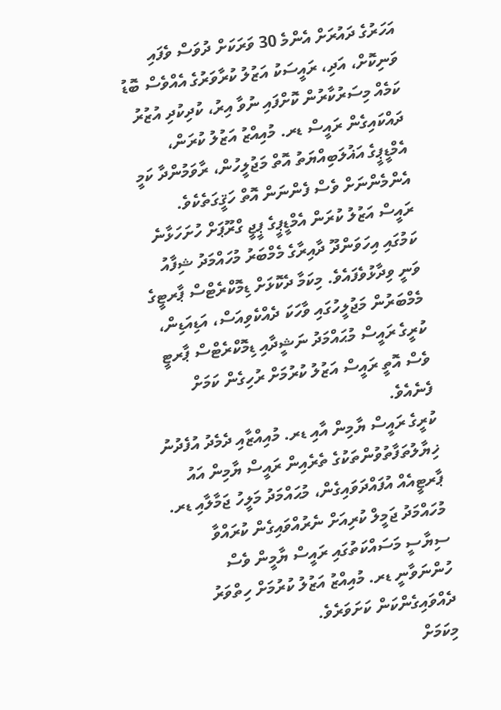އަހަރުގެ ދައުރަށް އެންމެ 30 ވަރަކަށް ދުވަސް ވެފައި ވަނިކޮށް، އަދި، ރައީސަކު އަޒުލު ކުރާވަރުގެ އެއްވެސް ބޮޑު ކަމެއް މިސަރުކާރުން ކޮށްފައި ނުވާ އިރު، ކުދިކުދި އުޒުރު ދައްކައިގެން ރައީސް ޑރ. މުއިއްޒު އަޒުލު ކުރަން، އެމްޑީޕީގެ އަޣުލަބިއްޔަތު އޮތް މަޖުލީހުން، ރާވަމުންދާ ކަމީ އެންމެންނަށް ވެސް ފެންނަން އޮތް ހަޤީގަތެކެވެ.
ރައީސް އަޒުލު ކުރަން އެމްޑީޕީގެ ޕީޖީ ގްރޫޕަށް ހުށަހަޅާނެ ކަމުގައި އިހަވަންދޫ ދާއިރާގެ މެމްބަރު މުހައްމަދު ޝިފާއު ވަނީ ވިދާޅުވެފައެވެ. މިކަމާ ދެކޮޅަށް ޑިމޮކްރެޓްސް ޕާރޓީގެ މެމްބަރުން މަޖުލީހުގައި ވާހަކަ ދެއްކެވިއަސް، އަޑިއަޑިން، ކުރީގެ ރައީސް މުޙައްމަދު ނަޝީދާއި ޑިމޮކްރެޓްސް ޕާރޓީ ވެސް އޮތީ ރައީސް އަޒުލު ކުރުމަށް ރުހިގެން ކަމަށް ފެނެއެވެ.
ކުރީގެ ރައީސް ޔާމިން އާއި ޑރ. މުއިއްޒާއި ދެމެދު އުފެދުނު ޚިޔާލުތަފާތުވުންތަކުގެ ތެރެއިން ރައީސް ޔާމިން އައު ޕާރޓީއެއް އުފައްދަވައިގެން، މުޙައްމަދު މަލީހު ޖަމާލާއި ޑރ. މުހައްމަދު ޖަމީލް ކުރިއަށް ނެރުއްވައިގެން ކުރައްވާ ސިޔާސީ މަސައްކަތުގައި ރައީސް ޔާމީން ވެސް ހުންނަވާނީ ޑރ. މުއިއްޒު އަޒުލު ކުރުމަށް ހިތްވަރު ދެއްވައިގެންކަން ކަށަވަރެވެ.
މިކަމަށް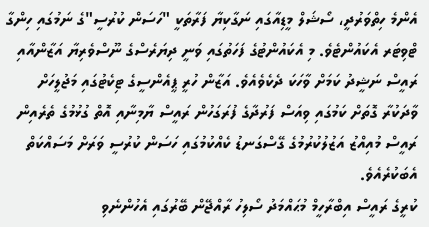އެންމެ ހިތްވަރުދީ، ސޯޝަލް މީޑިއާގައި ނަގާކިޔާ ފަރާތަކީ "ހަސަން ކުރުސީ"ގެ ނަމުގައި ހިންގާ ޓްވިޓަރ އެކައުންޓެވެ. މި އެކައުންޓުގެ ފަހަތުގައި ވަނީ ދިޔަރެސްގެ ނޫސްވެރިޔާ އަޒާންއާއި ރައީސް ނަޝީދު ކަމަށް ވާހަކަ ދެކެވެއެވެ. އަޒާން ހުރީ ޕީއެންސީގެ ޓިކެޓުގައި މަޖުލީހަށް ވާދަކުރާ ގޮތަށް ކަމުގައި ވިއަސް ފަރުދާގެ ފުރަގަހުން ރައީސް ޔާމިނާއި އޮތް ގުޅުމުގެ ތެރެއިން ރައީސް މުއިއްޒު އަޒުލުކުރުމުގެ ގޭސްގަނޑު ކެއްކުމުގައި ހަސަން ކުރުސީ ވަރަށް މަސައްކަތް އެބަކުރެއެވެ.
ކުރީގެ ރައީސް އިބްރާހީމް މުޙައްމަދު ސޯލިހު ރާއްޖޭން ބޭރުގައި އެހުންނެވި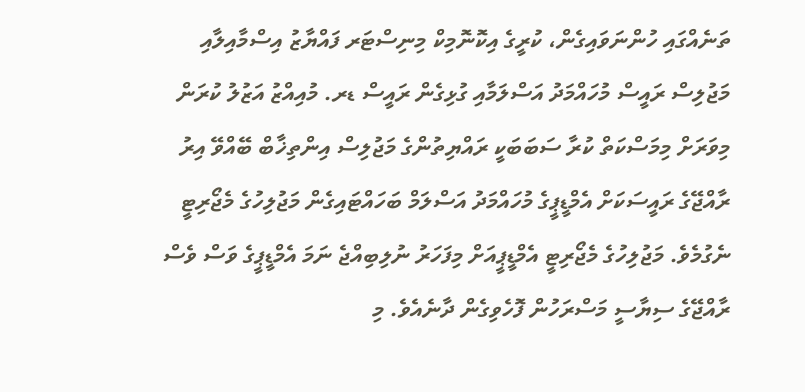ތަނެއްގައި ހުންނަވައިގެން، ކުރީގެ އިކޮނޮމިކް މިނިސްޓަރ ފައްޔާޒު އިސްމާއިލާއި މަޖުލިސް ރައީސް މުހައްމަދު އަސްލަމާއި ގުޅިގެން ރައީސް ޑރ. މުއިއްޒު އަޒުލު ކުރަން މިވަރަށް މިމަސްކަތް ކުރާ ސަބަބަކީ ރައްޔިތުންގެ މަޖުލިސް އިންތިޚާބް ބޭއްވޭ އިރު ރާއްޖޭގެ ރައީސަކަށް އެމްޑީޕީގެ މުހައްމަދު އަސްލަމް ބަހައްޓައިގެން މަޖުލިހުގެ މެޖޯރިޓީ ނެގުމެވެ. މަޖުލިހުގެ މެޖޯރިޓީ އެމްޑީޕީއަށް މިފަހަރު ނުލިބިއްޖެ ނަމަ އެމްޑީޕީގެ ވަސް ވެސް ރާއްޖޭގެ ސިޔާސީ މަސްރަހުން ފޮހެވިގެން ދާނެއެވެ. މި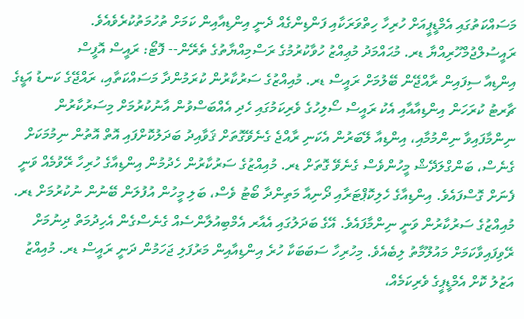މަސައްކަތުގައި އެމްޑީޕީއަށް ހުރިހާ ހިތްވަރަކާއި ފަންޑިންގެއް ދެނީ އިންޑިއާއިން ކަމަށް ތުހުމަތުކުރެވެއެވެ.
ރައީސުލްޖުމްހޫރިއްޔާ ޑރ. މުޙައްމަދު މުޢިއްޒު ހުވާކުރުމުގެ ރަސްމިއްޔާތުގެ ތެރޭން-- ފޮޓޯ: ރައީސް އޮފީސް
އިންޑިއާ ސިފައިން ރާއްޖޭން ބޭލުމަށް ރައީސް ޑރ. މުއިއްޒުގެ ސަރުކާރުން ކުރަމުންދާ މަސައްކަތާއި، ރައްޖޭގެ ކަނޑު އަޑީގެ ޗާރޓު ކުރަހަން އިންޑިއާއާއި އެކު ރައީސް ސޯލިހުގެ ވެރިކަމުގައި ހެދި އެއްބަސްވުން އާނުކުރުމަށް މިސަރުކާރުން ނިންމާފައިވާ ނިންމުމާއި، އިންޑިއާ ލޭބަރުން އެކަނި ރާއްޖެ ގެނެވޭގޮތަށް ޤަވާއިދު ބަދަލުކޮށްފައި އޮތް އޮތުން ނިމުމަކަށް ގެނެސް، ބަންގްލަދޭޝް މީހުންވެސް ގެނެވޭ ގޮތަށް ޑރ. މުއިއްޒުގެ ސަރުކާރުން ހެދުމުން އިންޑިއާގެ ހުރިހާ ރޭވުމެއް ވަނީ ފެނަށް ގޮސްފައެވެ. އިންޑިއާގެ ހެލިކޮޕްޓަރާއި ދޯނިއާ މަތިންދާ ބޯޓު ވެސް، ބަލި މީހުން އުފުލަން ބޭނުން ނުކުރުމަށް ޑރ. މުއިއްޒުގެ ސަރުކާރުން ވަނީ ނިންމާފައެވެ. އޭގެ ބަދަލުގައި އެއާރ އެމްބިއުލާންސެއް ގެނެސްގެން އެހިދުމަތް ދިނުމަށް ރޭވިފައިވާކަމަށް މައުލޫމާތު ލިބެއެވެ. މިހުރިހާ ސަބަބަކާ ހުރެ އިންޑިއާއިން މަރުފަލި ޖަހަމުން ދަނީ ރައީސް ޑރ. މުއިއްޒު އަޒުލު ކޮށް އެމްޑީޕީގެ ވެރިކަމެއް،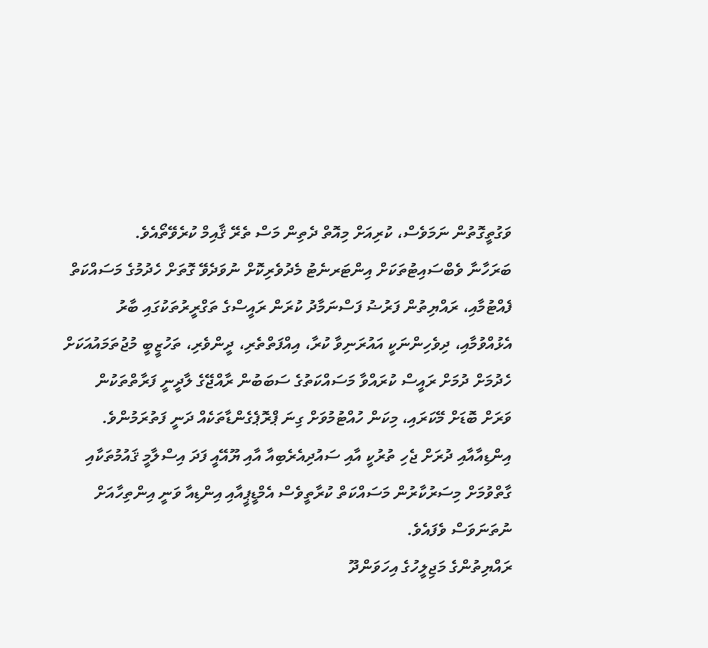ވަގުތީގޮތުން ނަމަވެސް، ކުރިއަށް މިއޮތް ދެތިން މަސް ތެރޭ ޤާއިމް ކުރެވޭތޯއެވެ.
ބަރަހާނާ ވެބްސައިޓުތަކަށް އިންޓަރނެޓު މެދުވެރިކޮށް ނުވަދެވޭ ގޮތަށް ހެދުމުގެ މަސައްކަތް ފެއްޓުމާއި، ރައްޔިތުން ފަރުޟު ފަސްނަމާދު ކުރަން ރައީސްގެ ތަގްރީރުތަކުގައި ބާރު އެޅުއްވުމާއި، ދިވެހިންނަކީ އައުރަނިވާ ކުރާ، އިއްފަތްތެރި، ދީންވެރި، ތަހުޒީބީ މުޖުތަމައުއަކަށް ހެދުމަށް ދުމަށް ރައީސް ކުރައްވާ މަސައްކަތުގެ ސަބަބުން ރާއްޖޭގެ ލާދީނީ ފަރާތްތަކުން ވަރަށް ބޮޑަށް މޭކަރައި، މިކަން ހުއްޓުމުވަށް ގިނަ ޕްރޮޕެގެންޑާތަކެއް ދަނީ ފަތުރަމުންވެ. އިންޑިއާއާއި ދުރަށް ޖެހި ތުރުކީ އާއި ސައުދިއެރެބިއާ އާއި ޔޫއޭއީ ފަދަ އިސްލާމީ ޤައުމުތަކާއި ގާތްވުމަށް މިސަރުކާރުން މަސައްކަތް ކުރާތީވެސް އެމްޑީޕީއާއި އިންޑިއާ ވަނީ އިންތިހާއަށް ނުތަނަވަސް ވެފައެވެ.
ރައްޔިތުންގެ މަޖިލީހުގެ އިހަވަންދޫ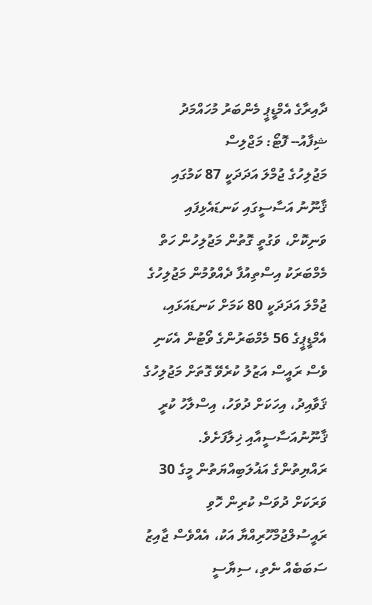ދާއިރާގެ އެމްޑީޕީ މެންބަރު މުހައްމަދު ޝިފާއު-- ފޮޓޯ: މަޖްލިސް
މަޖުލިހުގެ ޖުމްލަ އަދަދަކީ 87 ކަމުގައި ޤާނޫނު އަސާސީގައި ކަނޑައެޅިފައި ވަނިކޮށް، ވަގުތީ ގޮތުން މަޖުލިހުން ހަތް މެމްބަރަކު އިސްތިއުފާ ދެއްވުމުން މަޖުލިހުގެ ޖުމްލަ އަދަދަކީ 80 ކަމަށް ކަނޑައަޅައި، އެމްޑީޕީގެ 56 މެމްބަރުންގެ ވޯޓުން އެކަނި ވެސް ރައީސް އަޒުލު ކުރެވޭ ގޮތަށް މަޖުލިހުގެ ޤަވާއިދު، އިހަކަށް ދުވަހު، އިސްލާހު ކުރީ ޤާނޫނުއަސާސީއާއި ޚިލާފަށެވެ. ރައްޔިތުންގެ އަޣުލަބިއްޔަތުން މީގެ 30 ވަރަކަށް ދުވަސް ކުރިން ހޮވި ރައީސުލްޖުމްހޫރިއްޔާ އަކު، އެއްވެސް ޖާއިޒު ސަބަބެއް ނެތި، ސިޔާސީ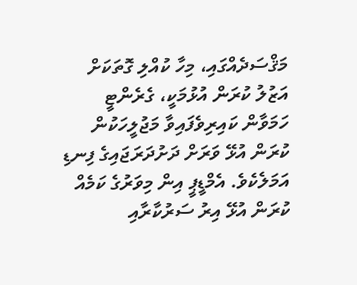މަޤްސަދެއްގައި، މިހާ ކުއްލި ގޮތަކަށް އަޒުލު ކުރަން އުޅުމަކީ، ގެރެންޓީ ހަމަވާން ކައިރިވެފައިވާ މަޖުލީހަކުން ކުރަން އުޅޭ ވަރަށް ދަށުދަރަޖައިގެ ފިނޑި އަމަލެކެވެ. އެމްޑީޕީ އިން މިވަރުގެ ކަމެއް ކުރަން އުޅޭ އިރު ސަރުކާރާއި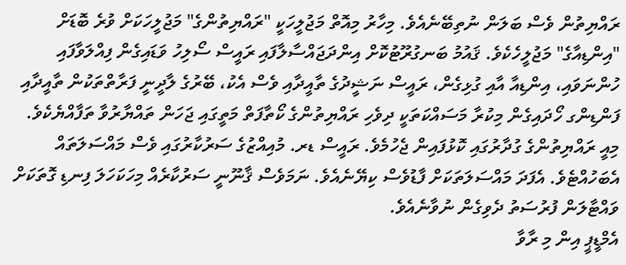ރައްޔިތުން ވެސް ބަލަން ނުތިބޭނެއެވެ. މިހާރު މިއޮތް މަޖުލީހަކީ "ރައްޔިތުންގެ" މަޖުލީހަކަށް ވުރެ ބޮޑަށް "އިންޑިއާގެ" މަޖުލީހެކެވެ. ޤައުމު ބަނގުރޫޓުކޮށް އިންދަޖައްސާލާފައި ރައީސް ސޯލިހު ވަޑައިގެން ފިއްލަވާފައި ހުންނަވައި، އިންޑިއާ އާއި ގުޅިގެން، ރައީސް ނަޝީދުގެ ތާއީދާއި ވެސް އެކު، ބޭރުގެ ލާދީނީ ފަރާތްތަކުން ތާއީދާއި ފަންޑިންގ ހޯދައިގެން މިކުރާ މަސައްކަތަކީ ދިވެހި ރައްޔިތުންގެ ކޯތާފަތް މަތީގައި ޖަހަން ތައްޔާރުވާ ތަފާއްޔެކެވެ. މިއީ ރައްޔިތުންގެ ގުދާރުގައި ކޮޅުފައިން ޖެހުމެވެ. ރައީސް ޑރ. މުއިއްޒުގެ ސަރުކާރުގައި ވެސް މައްސަލަތައް އެބަހުއްޓެވެ. އެފަދަ މައްސަލަތަކަށް ފާޑުވެސް ކިޔޭނެއެވެ. ނަމަވެސް ޤާނޫނީ ސަރުކާރެއް މިހަކަހަލަ ފިނޑި ގޮތަކަށް ވައްޓާލަން ފުރުސަތު ދެވިގެން ނުވާނެއެވެ.
އެމްޑީޕީ އިން މި ރާވާ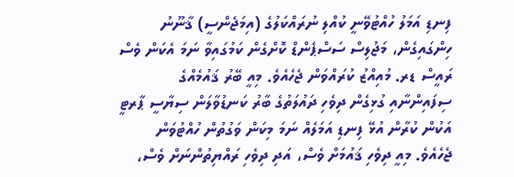ފިނޑި އަމަލު ހުއްޓުވޭނީ ކުއްލި ނުރައްކަލުގެ (އިމަޖެންސީ) ޤާނޫނު ހިންގައިގެން، މަޖުލިސް ސަސްޕެންޑް ކޮށްގެން ކަމުގައިވާ ނަމަ އެކަން ވެސް ރައީސް ޑރ. މުއިއްޒު ކުރައްވަން ޖެހެއެވެ. މިއީ ބޭރު ޤައުމެއްގެ ސިފައިންނާއި ގުޅިގެން ދިވެހި ދައުލަތުގެ ބާރު ކަނޑުވާލަން ސިޔާސީ ޕާރޓީ އަކުން ކުރާން އުޅޭ ފިނޑި އަމަލެއް ނަމަ މިކަން ވަގުތުން ހުއްޓުވަން ޖެހެއެވެ. މިއީ ދިވެހި ޤައުމަށް ވެސް، އަދި ދިވެހި ރައްޔިތުންނަށް ވެސް،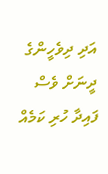އަދި ދިވެހީންގެ ދީނަށް ވެސް ފައިދާ ހުރި ކަމެއް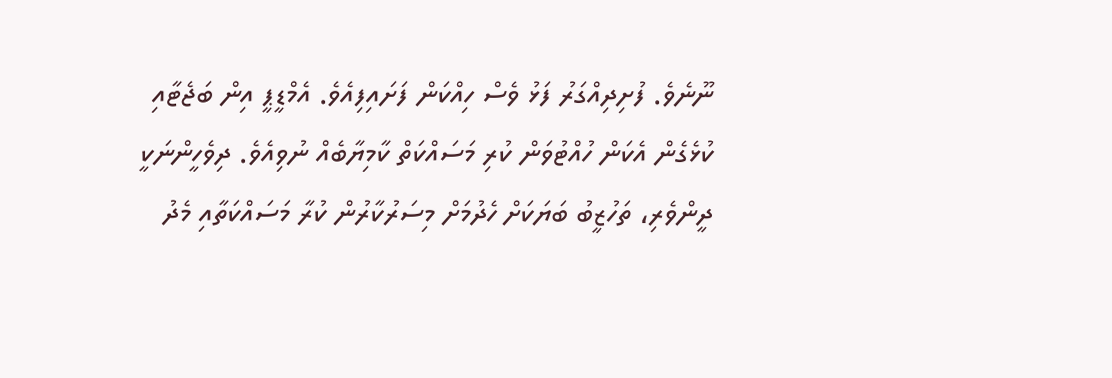ނޫނެވެ. ފުށިދިއްގަރު ފަޅު ވެސް ހިއްކަން ފަށައިފިއެވެ. އެމްޑީޕީ އިން ބަޖެޓާއި ކުޅެގެން އެކަން ހުއްޓުވަން ކުރި މަސައްކަތް ކާމިޔާބެއް ނުވިއެވެ. ދިވެހީންނަކީ ދީންވެރި، ތަހުޒީބު ބަޔަކަށް ހެދުމަށް މިސަރުކާރުން ކުރާ މަސައްކަތާއި މެދު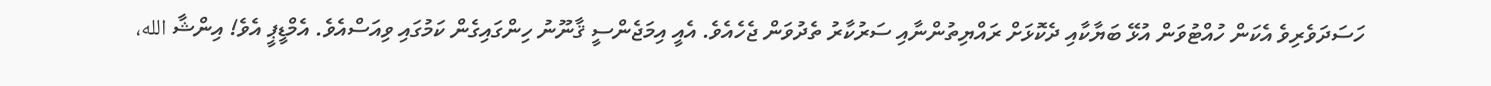ހަސަދަވެރިވެ އެކަން ހުއްޓުވަން އުޅޭ ބަޔާކާއި ދެކޮޅަށް ރައްޔިތުންނާއި ސަރުކާރު ތެދުވަން ޖެހެއެވެ. އެއީ އިމަޖެންސީ ޤާނޫނު ހިންގައިގެން ކަމުގައި ވިއަސްއެވެ. އެމްޑީޕީ އެވެ! އިންޝާ الله،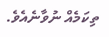ތިކަމެއް ނުވާނެއެވެ.